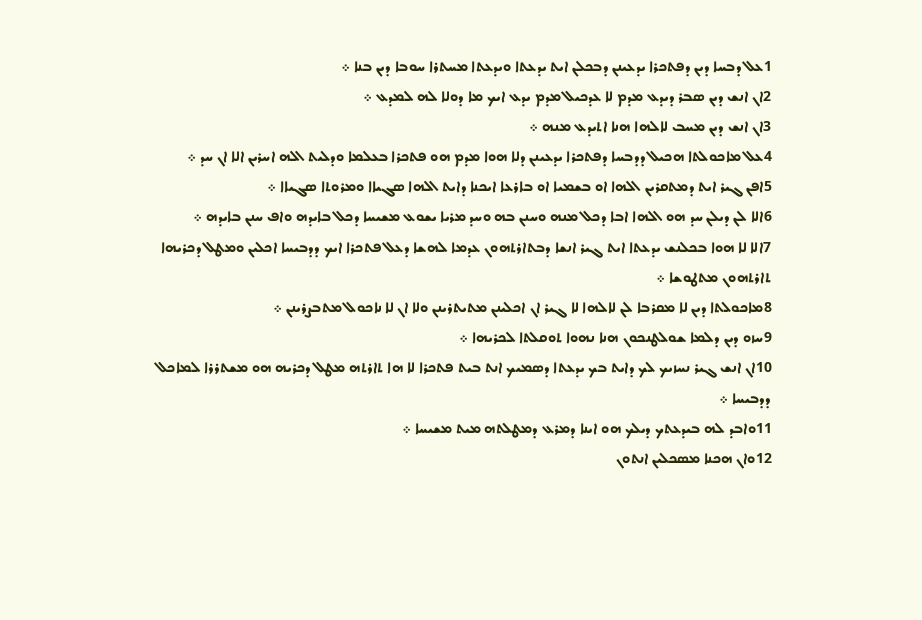1ܥܠ ܕܒܚܐ ܕܝܢ ܕܦܬܟܪܐ ܝܕܥܝܢܢ ܕܒܟܠܢ ܐܝܬ ܝܕܥܬܐ ܘܝܕܥܬܐ ܡܚܬܪܐ ܚܘܒܐ ܕܝܢ ܒܢܐ ܀
2ܐܢ ܐܢܫ ܕܝܢ ܤܒܪ ܕܝܕܥ ܡܕܡ ܠܐ ܥܕܟܝܠ ܡܕܡ ܝܕܥ ܐܝܟ ܡܐ ܕܘܠܐ ܠܗ ܠܡܕܥ ܀
3ܐܢ ܐܢܫ ܕܝܢ ܡܚܒ ܠܐܠܗܐ ܗܢܐ ܐܬܝܕܥ ܡܢܗ ܀
4ܥܠ ܡܐܟܘܠܬܐ ܗܟܝܠ ܕܕܒܚܐ ܕܦܬܟܪܐ ܝܕܥܝܢܢ ܕܠܐ ܗܘܐ ܡܕܡ ܗܘ ܦܬܟܪܐ ܒܥܠܡܐ ܘܕܠܝܬ ܐܠܗ ܐܚܪܝܢ ܐܠܐ ܐܢ ܚܕ ܀
5ܐܦܢ ܓܝܪ ܐܝܬ ܕܡܬܩܪܝܢ ܐܠܗܐ ܐܘ ܒܫܡܝܐ ܐܘ ܒܐܪܥܐ ܐܝܟܢܐ ܕܐܝܬ ܐܠܗܐ ܤܓܝܐܐ ܘܡܪܘܬܐ ܤܓܝܐܐ ܀
6ܐܠܐ ܠܢ ܕܝܠܢ ܚܕ ܗܘ ܐܠܗܐ ܐܒܐ ܕܟܠ ܡܢܗ ܘܚܢܢ ܒܗ ܘܚܕ ܡܪܝܐ ܝܫܘܥ ܡܫܝܚܐ ܕܟܠ ܒܐܝܕܗ ܘܐܦ ܚܢܢ ܒܐܝܕܗ ܀
7ܐܠܐ ܠܐ ܗܘܐ ܒܟܠܢܫ ܝܕܥܬܐ ܐܝܬ ܓܝܪ ܐܢܫܐ ܕܒܬܐܪܬܗܘܢ ܥܕܡܐ ܠܗܫܐ ܕܥܠ ܦܬܟܪܐ ܐܝܟ ܕܕܒܝܚܐ ܐܟܠܝܢ ܘܡܛܠ ܕܟܪܝܗܐ ܬܐܪܬܗܘܢ ܡܬܛܘܫܐ ܀
8ܡܐܟܘܠܬܐ ܕܝܢ ܠܐ ܡܩܪܒܐ ܠܢ ܠܐܠܗܐ ܠܐ ܓܝܪ ܐܢ ܐܟܠܝܢܢ ܡܬܝܬܪܝܢܢ ܘܠܐ ܐܢ ܠܐ ܢܐܟܘܠ ܡܬܒܨܪܝܢܢ ܀
9ܚܙܘ ܕܝܢ ܕܠܡܐ ܫܘܠܛܢܟܘܢ ܗܢܐ ܢܗܘܐ ܬܘܩܠܬܐ ܠܟܪܝܗܐ ܀
10ܐܢ ܐܢܫ ܓܝܪ ܢܚܙܝܟ ܠܟ ܕܐܝܬ ܒܟ ܝܕܥܬܐ ܕܤܡܝܟ ܐܢܬ ܒܝܬ ܦܬܟܪܐ ܠܐ ܗܐ ܬܐܪܬܗ ܡܛܠ ܕܟܪܝܗ ܗܘ ܡܫܬܪܪܐ ܠܡܐܟܠ ܕܕܒܝܚܐ ܀
11ܘܐܒܕ ܠܗ ܒܝܕܥܬܟ ܕܝܠܟ ܗܘ ܐܝܢܐ ܕܡܪܥ ܕܡܛܠܬܗ ܡܝܬ ܡܫܝܚܐ ܀
12ܘܐܢ ܗܟܢܐ ܡܤܟܠܝܢ ܐܢܬܘܢ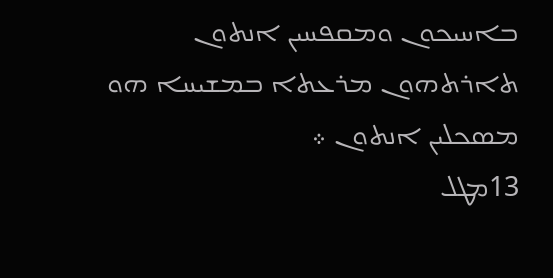ܒܐܚܝܟܘܢ ܘܡܩܦܚܝܢ ܐܢܬܘܢ ܬܐܪܬܗܘܢ ܡܪܥܬܐ ܒܡܫܝܚܐ ܗܘ ܡܤܟܠܝܢ ܐܢܬܘܢ ܀
13ܡܛܠ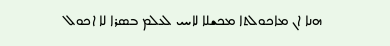ܗܢܐ ܐܢ ܡܐܟܘܠܬܐ ܡܟܫܠܐ ܠܐܚܝ ܠܥܠܡ ܒܤܪܐ ܠܐ ܐܟܘܠ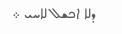ܕܠܐ ܐܟܫܠ ܠܐܚܝ ܀